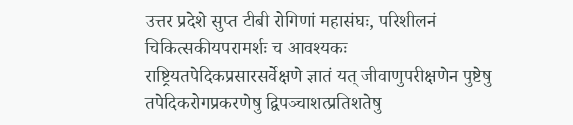उत्तर प्रदेशे सुप्त टीबी रोगिणां महासंघः, परिशीलनं चिकित्सकीयपरामर्शः च आवश्यकः
राष्ट्रियतपेदिकप्रसारसर्वेक्षणे ज्ञातं यत् जीवाणुपरीक्षणेन पुष्टेषु तपेदिकरोगप्रकरणेषु द्विपञ्चाशत्प्रतिशतेषु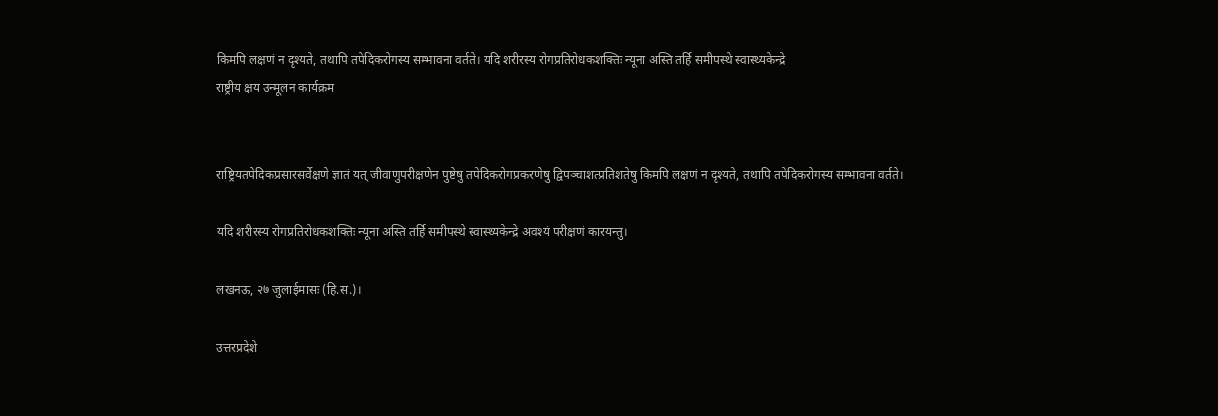किमपि लक्षणं न दृश्यते, तथापि तपेदिकरोगस्य सम्भावना वर्तते। यदि शरीरस्य रोगप्रतिरोधकशक्तिः न्यूना अस्ति तर्हि समीपस्थे स्वास्थ्यकेन्द्रे
राष्ट्रीय क्षय उन्मूलन कार्यक्रम


राष्ट्रियतपेदिकप्रसारसर्वेक्षणे ज्ञातं यत् जीवाणुपरीक्षणेन पुष्टेषु तपेदिकरोगप्रकरणेषु द्विपञ्चाशत्प्रतिशतेषु किमपि लक्षणं न दृश्यते, तथापि तपेदिकरोगस्य सम्भावना वर्तते।

यदि शरीरस्य रोगप्रतिरोधकशक्तिः न्यूना अस्ति तर्हि समीपस्थे स्वास्थ्यकेन्द्रे अवश्यं परीक्षणं कारयन्तु।

लखनऊ, २७ जुलाईमासः (हि.स.)।

उत्तरप्रदेशे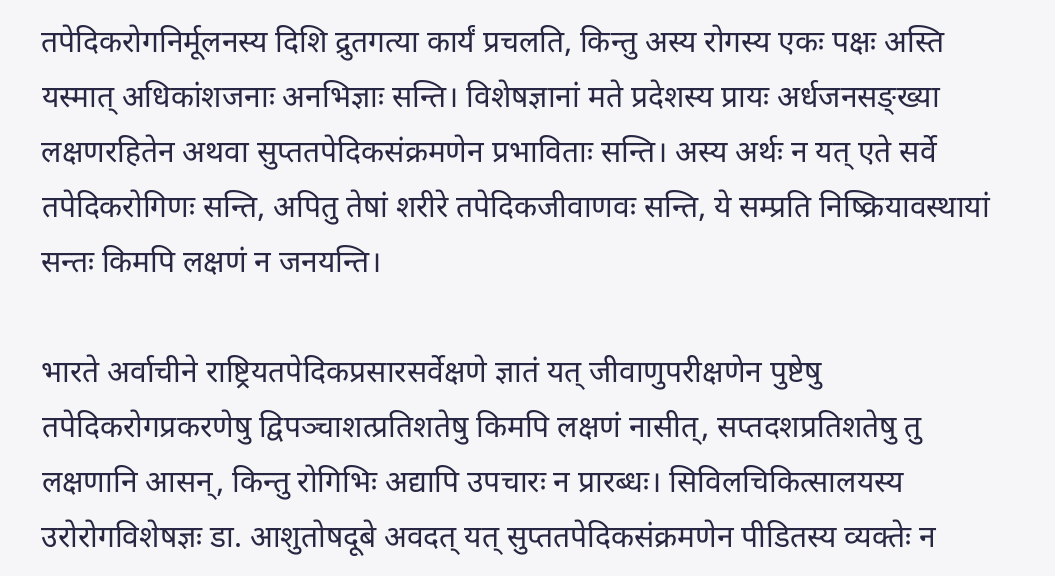तपेदिकरोगनिर्मूलनस्य दिशि द्रुतगत्या कार्यं प्रचलति, किन्तु अस्य रोगस्य एकः पक्षः अस्ति यस्मात् अधिकांशजनाः अनभिज्ञाः सन्ति। विशेषज्ञानां मते प्रदेशस्य प्रायः अर्धजनसङ्ख्या लक्षणरहितेन अथवा सुप्ततपेदिकसंक्रमणेन प्रभाविताः सन्ति। अस्य अर्थः न यत् एते सर्वे तपेदिकरोगिणः सन्ति, अपितु तेषां शरीरे तपेदिकजीवाणवः सन्ति, ये सम्प्रति निष्क्रियावस्थायां सन्तः किमपि लक्षणं न जनयन्ति।

भारते अर्वाचीने राष्ट्रियतपेदिकप्रसारसर्वेक्षणे ज्ञातं यत् जीवाणुपरीक्षणेन पुष्टेषु तपेदिकरोगप्रकरणेषु द्विपञ्चाशत्प्रतिशतेषु किमपि लक्षणं नासीत्, सप्तदशप्रतिशतेषु तु लक्षणानि आसन्, किन्तु रोगिभिः अद्यापि उपचारः न प्रारब्धः। सिविलचिकित्सालयस्य उरोरोगविशेषज्ञः डा. आशुतोषदूबे अवदत् यत् सुप्ततपेदिकसंक्रमणेन पीडितस्य व्यक्तेः न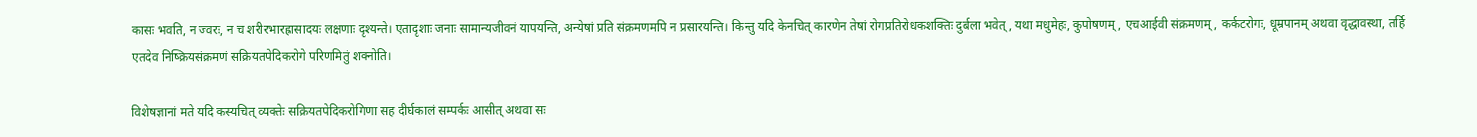कासः भवति, न ज्वरः, न च शरीरभारह्रासादयः लक्षणाः दृश्यन्ते। एतादृशाः जनाः सामान्यजीवनं यापयन्ति, अन्येषां प्रति संक्रमणमपि न प्रसारयन्ति। किन्तु यदि केनचित् कारणेन तेषां रोगप्रतिरोधकशक्तिः दुर्बला भवेत्, यथा मधुमेहः, कुपोषणम्, एचआईवी संक्रमणम्, कर्कटरोगः, धूम्रपानम् अथवा वृद्धावस्था, तर्हि एतदेव निष्क्रियसंक्रमणं सक्रियतपेदिकरोगे परिणमितुं शक्नोति।

विशेषज्ञानां मते यदि कस्यचित् व्यक्तेः सक्रियतपेदिकरोगिणा सह दीर्घकालं सम्पर्कः आसीत् अथवा सः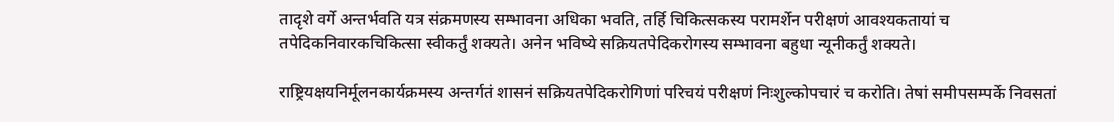तादृशे वर्गे अन्तर्भवति यत्र संक्रमणस्य सम्भावना अधिका भवति, तर्हि चिकित्सकस्य परामर्शेन परीक्षणं आवश्यकतायां च तपेदिकनिवारकचिकित्सा स्वीकर्तुं शक्यते। अनेन भविष्ये सक्रियतपेदिकरोगस्य सम्भावना बहुधा न्यूनीकर्तुं शक्यते।

राष्ट्रियक्षयनिर्मूलनकार्यक्रमस्य अन्तर्गतं शासनं सक्रियतपेदिकरोगिणां परिचयं परीक्षणं निःशुल्कोपचारं च करोति। तेषां समीपसम्पर्के निवसतां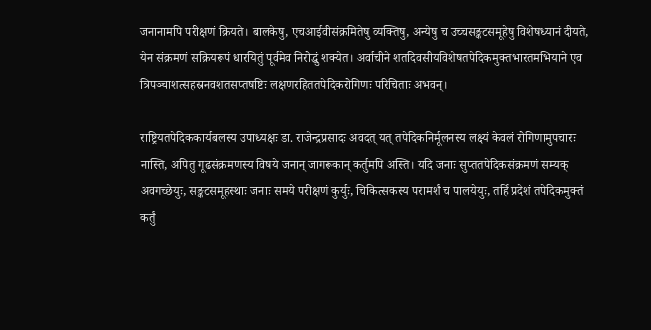जनानामपि परीक्षणं क्रियते। बालकेषु, एचआईवीसंक्रमितेषु व्यक्तिषु, अन्येषु च उच्चसङ्कटसमूहेषु विशेषध्यानं दीयते, येन संक्रमणं सक्रियरूपं धारयितुं पूर्वमेव निरोद्धुं शक्येत। अर्वाचीने शतदिवसीयविशेषतपेदिकमुक्तभारतमभियाने एव त्रिपञ्चाशत्सहस्रनवशतसप्तषष्टिः लक्षणरहिततपेदिकरोगिणः परिचिताः अभवन्।

राष्ट्रियतपेदिककार्यबलस्य उपाध्यक्षः डा. राजेन्द्रप्रसादः अवदत् यत् तपेदिकनिर्मूलनस्य लक्ष्यं केवलं रोगिणामुपचारः नास्ति, अपितु गूढसंक्रमणस्य विषये जनान् जागरूकान् कर्तुमपि अस्ति। यदि जनाः सुप्ततपेदिकसंक्रमणं सम्यक् अवगच्छेयुः, सङ्कटसमूहस्थाः जनाः समये परीक्षणं कुर्युः, चिकित्सकस्य परामर्शं च पालयेयुः, तर्हि प्रदेशं तपेदिकमुक्तं कर्तुं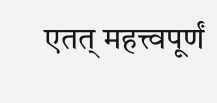एतत् महत्त्वपूर्णं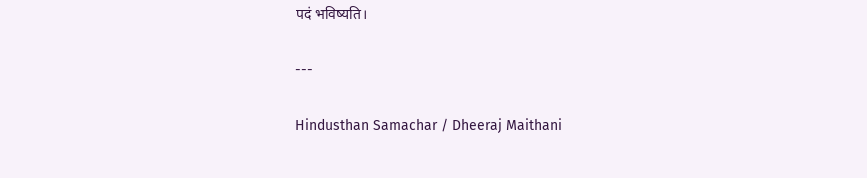पदं भविष्यति।

---

Hindusthan Samachar / Dheeraj Maithani